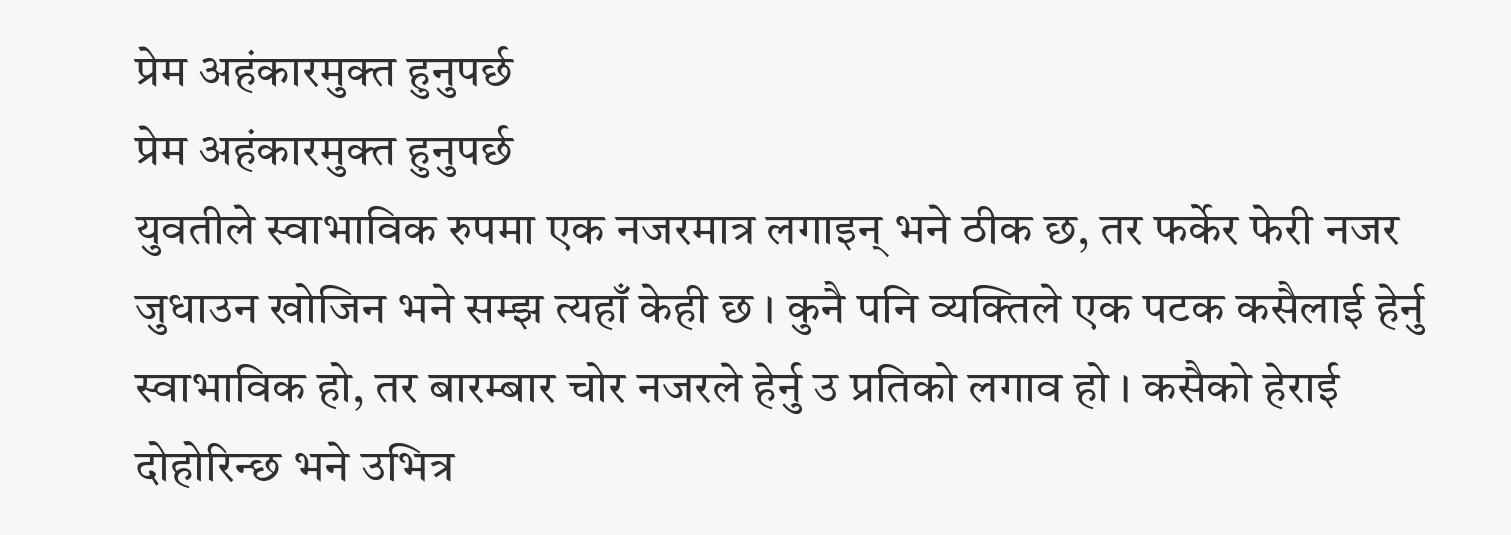प्रेम अहंकारमुक्त हुनुपर्छ
प्रेम अहंकारमुक्त हुनुपर्छ
युवतीले स्वाभाविक रुपमा एक नजरमात्र लगाइन् भने ठीक छ, तर फर्केर फेरी नजर जुधाउन खोजिन भने सम्झ त्यहाँ केही छ । कुनै पनि व्यक्तिले एक पटक कसैलाई हेर्नु स्वाभाविक हो, तर बारम्बार चोर नजरले हेर्नु उ प्रतिको लगाव हो । कसैको हेराई दोहोरिन्छ भने उभित्र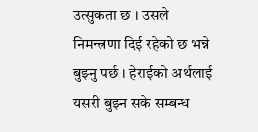उत्सुकता छ । उसले निमन्त्रणा दिई रहेको छ भन्ने बुझ्नु पर्छ । हेराईको अर्थलाई यसरी बुझ्न सके सम्बन्ध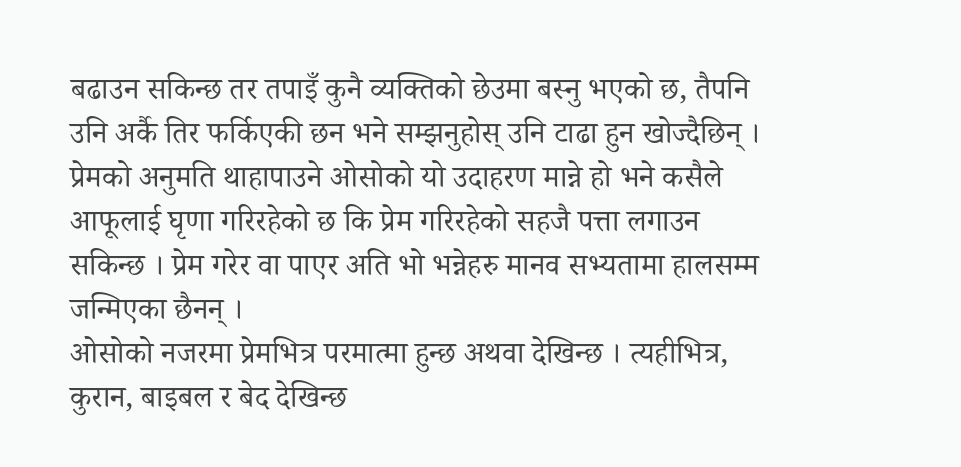बढाउन सकिन्छ तर तपाइँ कुनै व्यक्तिको छेउमा बस्नु भएको छ, तैपनि उनि अर्कै तिर फर्किएकी छन भने सम्झनुहोस् उनि टाढा हुन खोज्दैछिन् ।
प्रेमको अनुमति थाहापाउने ओसोको यो उदाहरण मान्ने हो भने कसैले आफूलाई घृणा गरिरहेको छ कि प्रेम गरिरहेको सहजै पत्ता लगाउन सकिन्छ । प्रेम गरेर वा पाएर अति भो भन्नेहरु मानव सभ्यतामा हालसम्म जन्मिएका छैनन् ।
ओसोको नजरमा प्रेमभित्र परमात्मा हुन्छ अथवा देखिन्छ । त्यहीभित्र, कुरान, बाइबल र बेद देखिन्छ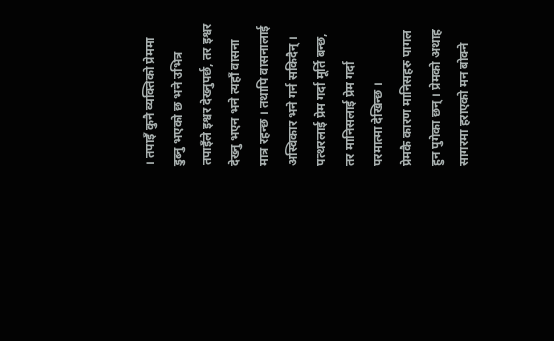। तपाइँ कुनै व्यक्तिको प्रेममा डुब्नु भएको छ भने उभित्र तपाइँले इश्वर देख्नुपर्छ, तर इश्वर देख्नु भएन भने त्यहाँ वासना मात्र रहन्छ । तथापि वासनालाई अस्विकार भने गर्न सकिदैन् । पत्थरलाई प्रेम गर्दा मूर्ति बन्छ, तर मानिसलाई प्रेम गर्दा परमात्मा देखिन्छ ।
प्रेमकै कारण मानिसहरु पागल हुन पुगेका छन् । प्रेमको अथाह सागरमा हराएको मन बोक्ने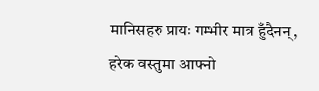मानिसहरु प्रायः गम्भीर मात्र हुँदैनन्, हरेक वस्तुमा आफ्नो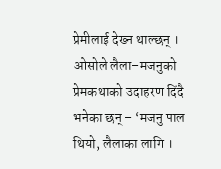प्रेमीलाई देख्न थाल्छन् । ओसोले लैला–मजनुको प्रेमकथाको उदाहरण दिंदै भनेका छन् – ‘मजनु पाल थियो, लैलाका लागि ।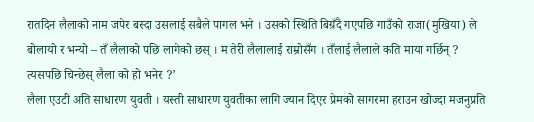रातदिन लैलाको नाम जपेर बस्दा उसलाई सबैले पागल भने । उसको स्थिति बिग्रँदै गएपछि गाउँको राजा(मुखिया) ले बोलायो र भन्यो – तँ लैलाको पछि लागेको छस् । म तेरी लैलालाई राम्रोसँग । तँलाई लैलाले कति माया गर्छिन् ? त्यसपछि चिन्छेस् लैला को हो भनेर ?’
लैला एउटी अति साधारण युवती । यस्ती साधारण युवतीका लागि ज्यान दिएर प्रेमको सागरमा हराउन खोज्दा मजनुप्रति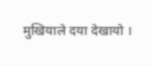मुखियाले दया देखायो ।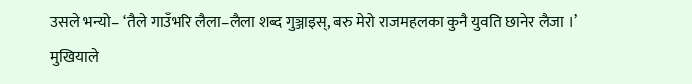उसले भन्यो– ‘तैले गाउँभरि लैला–लैला शब्द गुञ्जाइस्, बरु मेरो राजमहलका कुनै युवति छानेर लैजा ।’
मुखियाले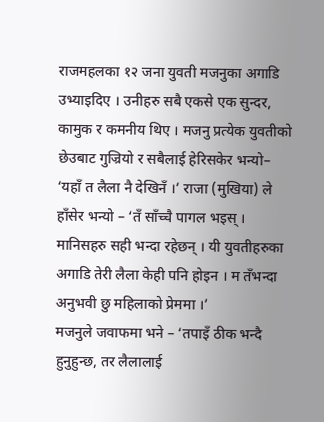राजमहलका १२ जना युवती मजनुका अगाडि उभ्याइदिए । उनीहरु सबै एकसे एक सुन्दर, कामुक र कमनीय थिए । मजनु प्रत्येक युवतीको छेउबाट गुज्रियो र सबैलाई हेरिसकेर भन्यो– ‘यहाँ त लैला नै देखिनँ ।’ राजा (मुखिया) ले हाँसेर भन्यो – ‘तँ साँच्चै पागल भइस् । मानिसहरु सही भन्दा रहेछन् । यी युवतीहरुका अगाडि तेरी लैला केही पनि होइन । म तँभन्दा अनुभवी छु महिलाको प्रेममा ।’
मजनुले जवाफमा भने – ‘तपाइँ ठीक भन्दै हुनुहुन्छ, तर लैलालाई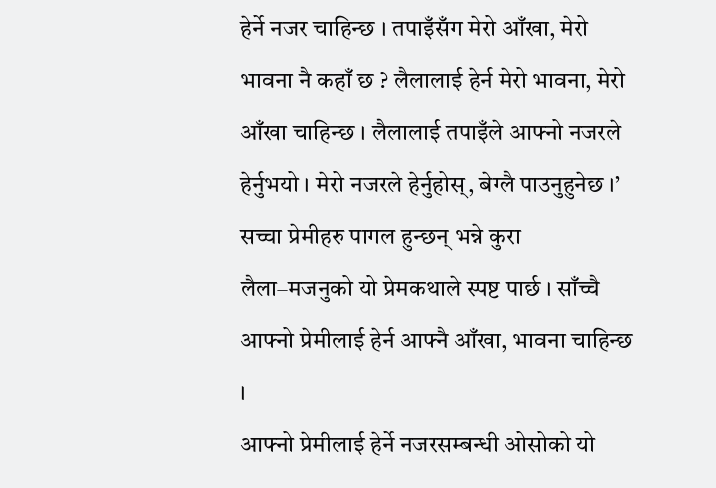हेर्ने नजर चाहिन्छ । तपाइँसँग मेरो आँखा, मेरो भावना नै कहाँ छ ? लैलालाई हेर्न मेरो भावना, मेरो आँखा चाहिन्छ । लैलालाई तपाइँले आफ्नो नजरले हेर्नुभयो । मेरो नजरले हेर्नुहोस्, बेग्लै पाउनुहुनेछ ।’
सच्चा प्रेमीहरु पागल हुन्छन् भन्ने कुरा लैला–मजनुको यो प्रेमकथाले स्पष्ट पार्छ । साँच्चै आफ्नो प्रेमीलाई हेर्न आफ्नै आँखा, भावना चाहिन्छ ।
आफ्नो प्रेमीलाई हेर्ने नजरसम्बन्धी ओसोको यो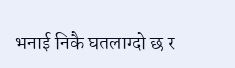भनाई निकै घतलाग्दो छ र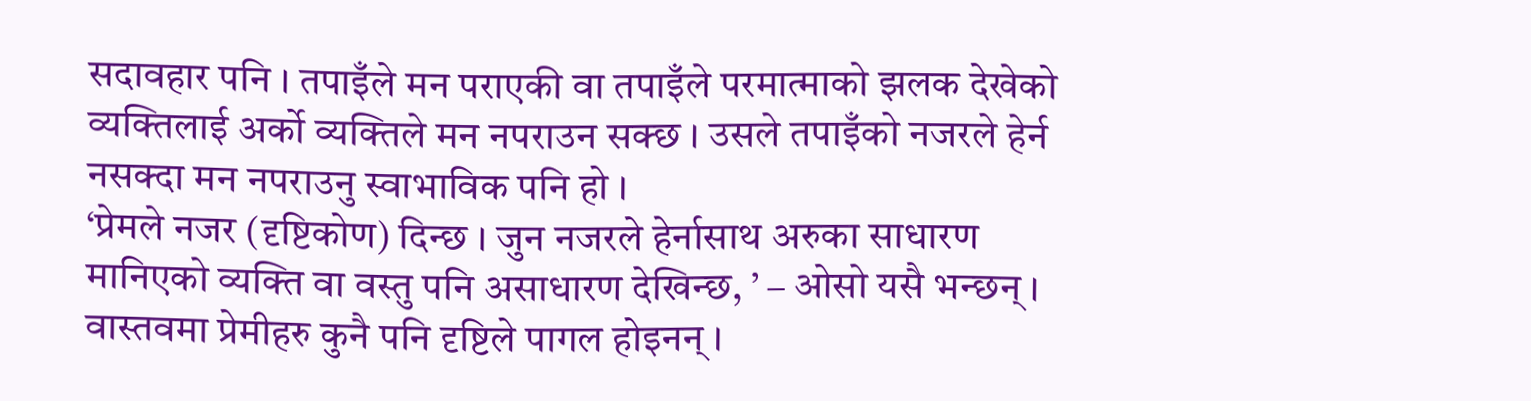सदावहार पनि । तपाइँले मन पराएकी वा तपाइँले परमात्माको झलक देखेको व्यक्तिलाई अर्को व्यक्तिले मन नपराउन सक्छ । उसले तपाइँको नजरले हेर्न नसक्दा मन नपराउनु स्वाभाविक पनि हो ।
‘प्रेमले नजर (दृष्टिकोण) दिन्छ । जुन नजरले हेर्नासाथ अरुका साधारण मानिएको व्यक्ति वा वस्तु पनि असाधारण देखिन्छ, ’ – ओसो यसै भन्छन् । वास्तवमा प्रेमीहरु कुनै पनि दृष्टिले पागल होइनन् ।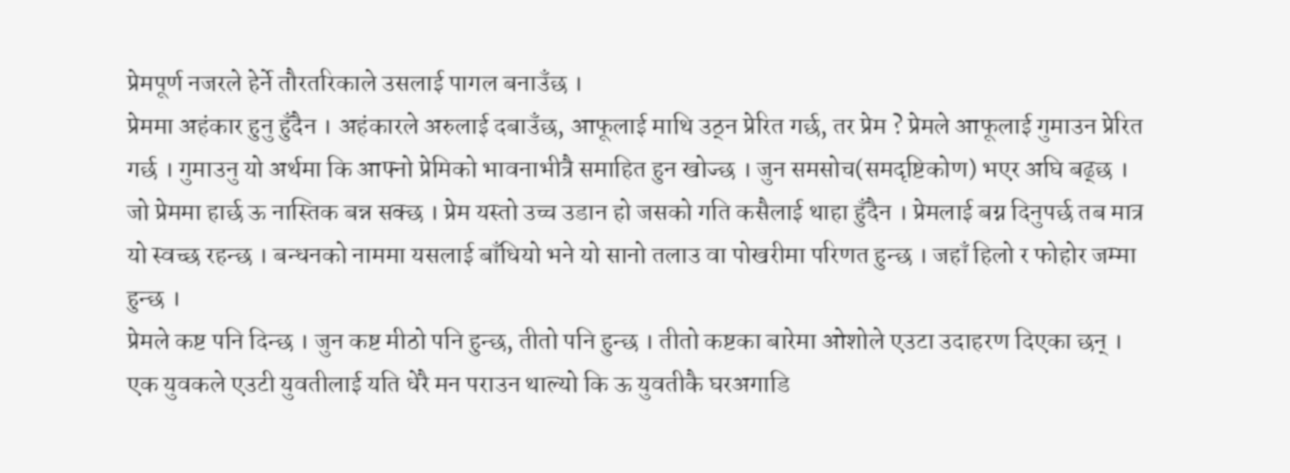प्रेमपूर्ण नजरले हेर्ने तौरतरिकाले उसलाई पागल बनाउँछ ।
प्रेममा अहंकार हुनु हुँदैन । अहंकारले अरुलाई दबाउँछ, आफूलाई माथि उठ्न प्रेरित गर्छ, तर प्रेम ? प्रेमले आफूलाई गुमाउन प्रेरित गर्छ । गुमाउनु यो अर्थमा कि आफ्नो प्रेमिको भावनाभीत्रै समाहित हुन खोज्छ । जुन समसोच(समदृष्टिकोण) भएर अघि बढ्छ ।
जो प्रेममा हार्छ ऊ नास्तिक बन्न सक्छ । प्रेम यस्तो उच्च उडान हो जसको गति कसैलाई थाहा हुँदैन । प्रेमलाई बग्न दिनुपर्छ तब मात्र यो स्वच्छ रहन्छ । बन्धनको नाममा यसलाई बाँधियो भने यो सानो तलाउ वा पोखरीमा परिणत हुन्छ । जहाँ हिलो र फोहोर जम्मा हुन्छ ।
प्रेमले कष्ट पनि दिन्छ । जुन कष्ट मीठो पनि हुन्छ, तीतो पनि हुन्छ । तीतो कष्टका बारेमा ओशोले एउटा उदाहरण दिएका छन् ।
एक युवकले एउटी युवतीलाई यति धेरै मन पराउन थाल्यो कि ऊ युवतीकै घरअगाडि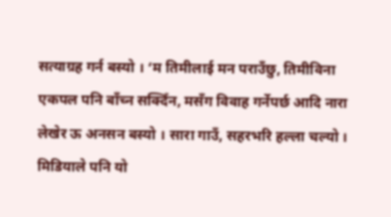सत्याग्रह गर्न बस्यो । ‘म तिमीलाई मन पराउँछु, तिमीविना एकपल पनि बाँच्न सक्दिँन, मसँग विवाह गर्नेपर्छ आदि नारा लेखेर ऊ अनसन बस्यो । सारा गाउँ, सहरभरि हल्ला चल्यो । मिडियाले पनि यो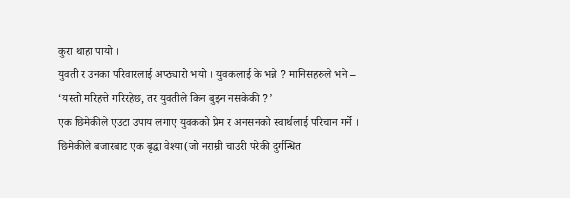कुरा थाहा पायो ।
युवती र उनका परिवारलाई अप्ठ्यारो भयो । युवकलाई के भन्ने ? मानिसहरुले भने – ‘यस्तो मरिहत्ते गरिरहेछ, तर युवतीले किन बुझ्न नसकेकी ?’
एक छिमेकीले एउटा उपाय लगाए युवकको प्रेम र अनसनको स्वार्थलाई परिचान गर्ने । छिमेकीले बजारबाट एक बृद्धा वेश्या(जो नराम्री चाउरी परेकी दुर्गन्धित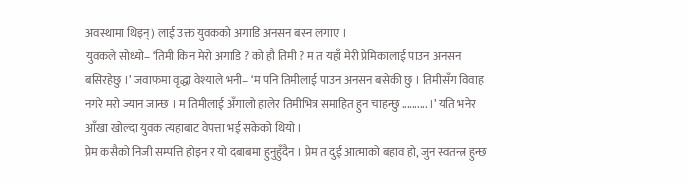अवस्थामा थिइन्) लाई उक्त युवकको अगाडि अनसन बस्न लगाए ।
युवकले सोध्यो– ‘तिमी किन मेरो अगाडि ? को हौ तिमी ? म त यहाँ मेरी प्रेमिकालाई पाउन अनसन बसिरहेछु ।’ जवाफमा वृद्धा वेश्याले भनी– ‘म पनि तिमीलाई पाउन अनसन बसेकी छु । तिमीसँग विवाह नगरे मरो ज्यान जान्छ । म तिमीलाई अँगालो हालेर तिमीभित्र समाहित हुन चाहन्छु .......... ।’ यति भनेर आँखा खोल्दा युवक त्यहाबाट वेपत्ता भई सकेको थियो ।
प्रेम कसैको निजी सम्पत्ति होइन र यो दबाबमा हुनुहुँदैन । प्रेम त दुई आत्माको बहाव हो, जुन स्वतन्त्र हुन्छ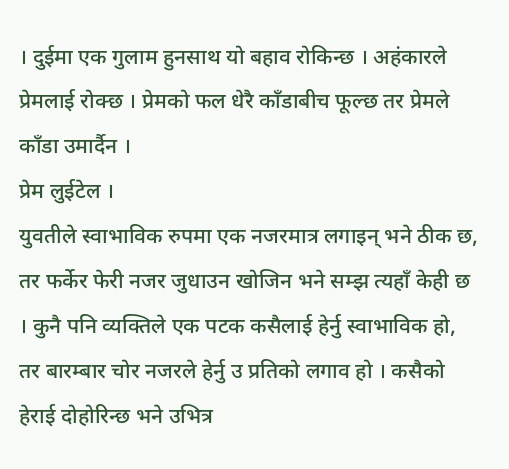। दुईमा एक गुलाम हुनसाथ यो बहाव रोकिन्छ । अहंकारले प्रेमलाई रोक्छ । प्रेमको फल धेरै काँडाबीच फूल्छ तर प्रेमले काँडा उमार्दैन ।
प्रेम लुईटेल ।
युवतीले स्वाभाविक रुपमा एक नजरमात्र लगाइन् भने ठीक छ, तर फर्केर फेरी नजर जुधाउन खोजिन भने सम्झ त्यहाँ केही छ । कुनै पनि व्यक्तिले एक पटक कसैलाई हेर्नु स्वाभाविक हो, तर बारम्बार चोर नजरले हेर्नु उ प्रतिको लगाव हो । कसैको हेराई दोहोरिन्छ भने उभित्र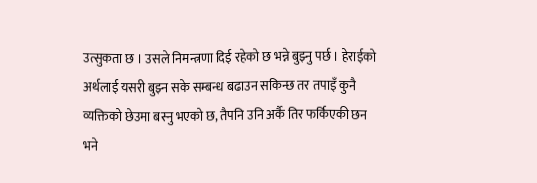उत्सुकता छ । उसले निमन्त्रणा दिई रहेको छ भन्ने बुझ्नु पर्छ । हेराईको अर्थलाई यसरी बुझ्न सके सम्बन्ध बढाउन सकिन्छ तर तपाइँ कुनै व्यक्तिको छेउमा बस्नु भएको छ, तैपनि उनि अर्कै तिर फर्किएकी छन भने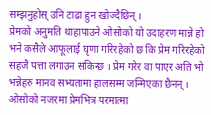सम्झनुहोस् उनि टाढा हुन खोज्दैछिन् ।
प्रेमको अनुमति थाहापाउने ओसोको यो उदाहरण मान्ने हो भने कसैले आफूलाई घृणा गरिरहेको छ कि प्रेम गरिरहेको सहजै पत्ता लगाउन सकिन्छ । प्रेम गरेर वा पाएर अति भो भन्नेहरु मानव सभ्यतामा हालसम्म जन्मिएका छैनन् ।
ओसोको नजरमा प्रेमभित्र परमात्मा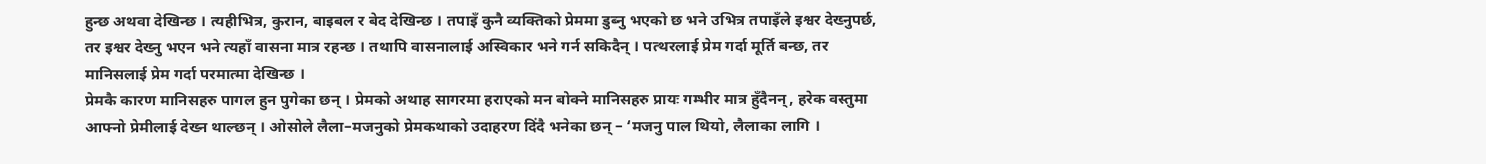हुन्छ अथवा देखिन्छ । त्यहीभित्र, कुरान, बाइबल र बेद देखिन्छ । तपाइँ कुनै व्यक्तिको प्रेममा डुब्नु भएको छ भने उभित्र तपाइँले इश्वर देख्नुपर्छ, तर इश्वर देख्नु भएन भने त्यहाँ वासना मात्र रहन्छ । तथापि वासनालाई अस्विकार भने गर्न सकिदैन् । पत्थरलाई प्रेम गर्दा मूर्ति बन्छ, तर मानिसलाई प्रेम गर्दा परमात्मा देखिन्छ ।
प्रेमकै कारण मानिसहरु पागल हुन पुगेका छन् । प्रेमको अथाह सागरमा हराएको मन बोक्ने मानिसहरु प्रायः गम्भीर मात्र हुँदैनन्, हरेक वस्तुमा आफ्नो प्रेमीलाई देख्न थाल्छन् । ओसोले लैला–मजनुको प्रेमकथाको उदाहरण दिंदै भनेका छन् – ‘मजनु पाल थियो, लैलाका लागि ।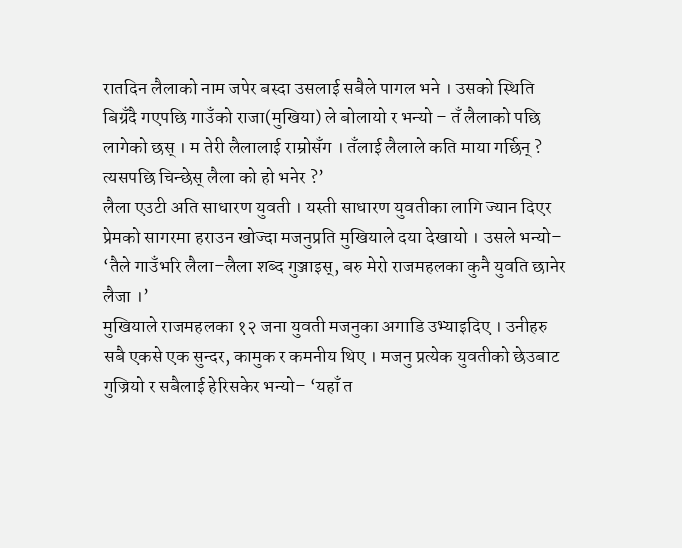रातदिन लैलाको नाम जपेर बस्दा उसलाई सबैले पागल भने । उसको स्थिति बिग्रँदै गएपछि गाउँको राजा(मुखिया) ले बोलायो र भन्यो – तँ लैलाको पछि लागेको छस् । म तेरी लैलालाई राम्रोसँग । तँलाई लैलाले कति माया गर्छिन् ? त्यसपछि चिन्छेस् लैला को हो भनेर ?’
लैला एउटी अति साधारण युवती । यस्ती साधारण युवतीका लागि ज्यान दिएर प्रेमको सागरमा हराउन खोज्दा मजनुप्रति मुखियाले दया देखायो । उसले भन्यो– ‘तैले गाउँभरि लैला–लैला शब्द गुञ्जाइस्, बरु मेरो राजमहलका कुनै युवति छानेर लैजा ।’
मुखियाले राजमहलका १२ जना युवती मजनुका अगाडि उभ्याइदिए । उनीहरु सबै एकसे एक सुन्दर, कामुक र कमनीय थिए । मजनु प्रत्येक युवतीको छेउबाट गुज्रियो र सबैलाई हेरिसकेर भन्यो– ‘यहाँ त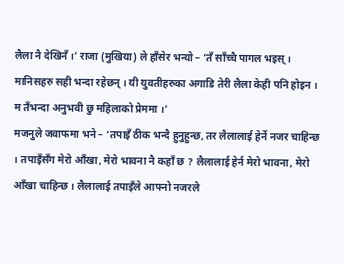लैला नै देखिनँ ।’ राजा (मुखिया) ले हाँसेर भन्यो – ‘तँ साँच्चै पागल भइस् । मानिसहरु सही भन्दा रहेछन् । यी युवतीहरुका अगाडि तेरी लैला केही पनि होइन । म तँभन्दा अनुभवी छु महिलाको प्रेममा ।’
मजनुले जवाफमा भने – ‘तपाइँ ठीक भन्दै हुनुहुन्छ, तर लैलालाई हेर्ने नजर चाहिन्छ । तपाइँसँग मेरो आँखा, मेरो भावना नै कहाँ छ ? लैलालाई हेर्न मेरो भावना, मेरो आँखा चाहिन्छ । लैलालाई तपाइँले आफ्नो नजरले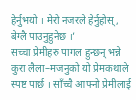हेर्नुभयो । मेरो नजरले हेर्नुहोस्, बेग्लै पाउनुहुनेछ ।’
सच्चा प्रेमीहरु पागल हुन्छन् भन्ने कुरा लैला–मजनुको यो प्रेमकथाले स्पष्ट पार्छ । साँच्चै आफ्नो प्रेमीलाई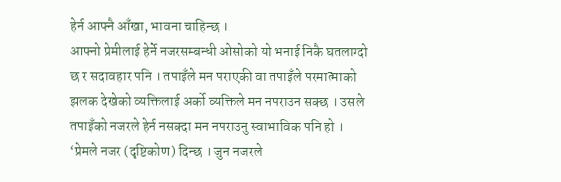हेर्न आफ्नै आँखा, भावना चाहिन्छ ।
आफ्नो प्रेमीलाई हेर्ने नजरसम्बन्धी ओसोको यो भनाई निकै घतलाग्दो छ र सदावहार पनि । तपाइँले मन पराएकी वा तपाइँले परमात्माको झलक देखेको व्यक्तिलाई अर्को व्यक्तिले मन नपराउन सक्छ । उसले तपाइँको नजरले हेर्न नसक्दा मन नपराउनु स्वाभाविक पनि हो ।
‘प्रेमले नजर (दृष्टिकोण) दिन्छ । जुन नजरले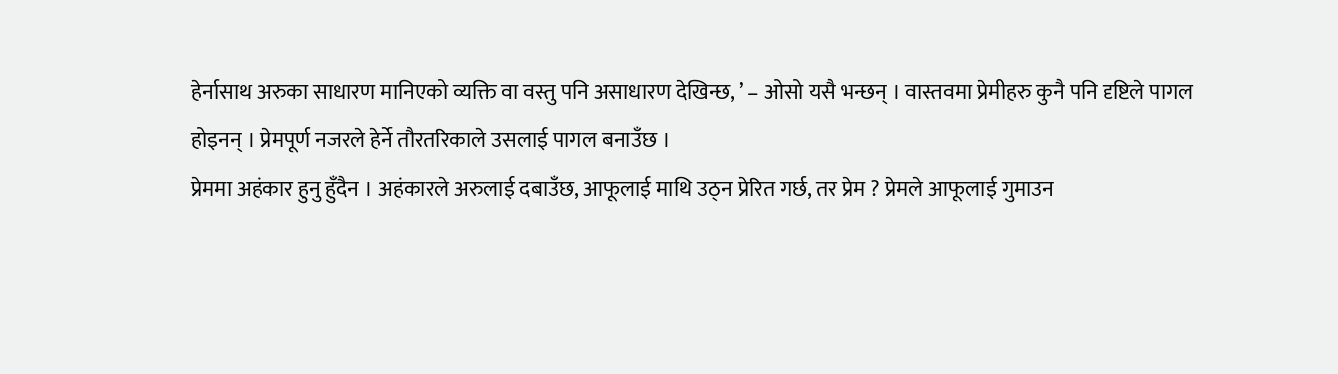हेर्नासाथ अरुका साधारण मानिएको व्यक्ति वा वस्तु पनि असाधारण देखिन्छ, ’ – ओसो यसै भन्छन् । वास्तवमा प्रेमीहरु कुनै पनि दृष्टिले पागल होइनन् । प्रेमपूर्ण नजरले हेर्ने तौरतरिकाले उसलाई पागल बनाउँछ ।
प्रेममा अहंकार हुनु हुँदैन । अहंकारले अरुलाई दबाउँछ, आफूलाई माथि उठ्न प्रेरित गर्छ, तर प्रेम ? प्रेमले आफूलाई गुमाउन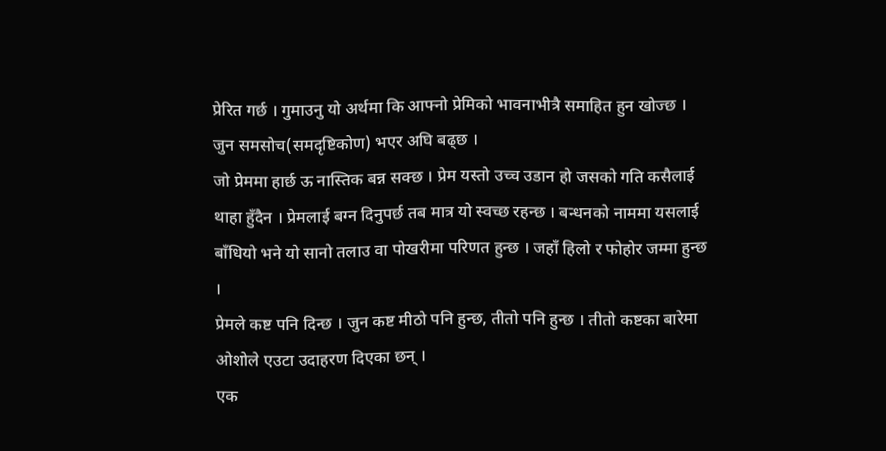प्रेरित गर्छ । गुमाउनु यो अर्थमा कि आफ्नो प्रेमिको भावनाभीत्रै समाहित हुन खोज्छ । जुन समसोच(समदृष्टिकोण) भएर अघि बढ्छ ।
जो प्रेममा हार्छ ऊ नास्तिक बन्न सक्छ । प्रेम यस्तो उच्च उडान हो जसको गति कसैलाई थाहा हुँदैन । प्रेमलाई बग्न दिनुपर्छ तब मात्र यो स्वच्छ रहन्छ । बन्धनको नाममा यसलाई बाँधियो भने यो सानो तलाउ वा पोखरीमा परिणत हुन्छ । जहाँ हिलो र फोहोर जम्मा हुन्छ ।
प्रेमले कष्ट पनि दिन्छ । जुन कष्ट मीठो पनि हुन्छ, तीतो पनि हुन्छ । तीतो कष्टका बारेमा ओशोले एउटा उदाहरण दिएका छन् ।
एक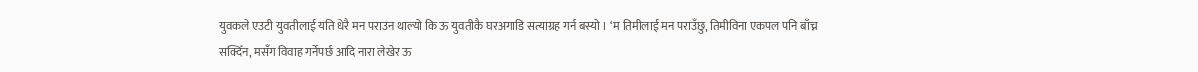युवकले एउटी युवतीलाई यति धेरै मन पराउन थाल्यो कि ऊ युवतीकै घरअगाडि सत्याग्रह गर्न बस्यो । ‘म तिमीलाई मन पराउँछु, तिमीविना एकपल पनि बाँच्न सक्दिँन, मसँग विवाह गर्नेपर्छ आदि नारा लेखेर ऊ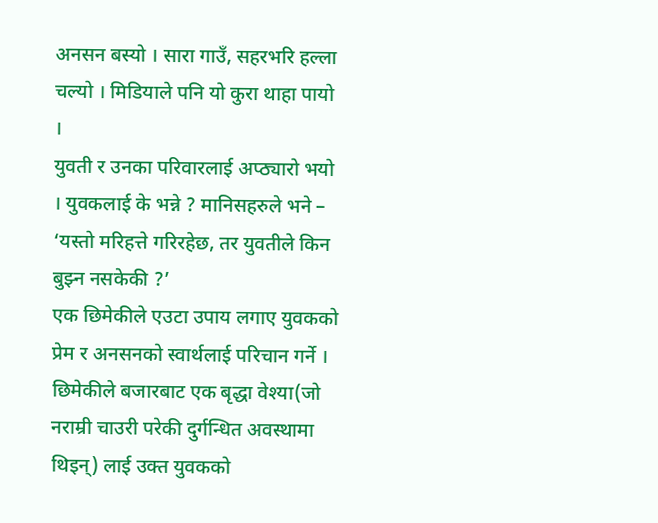अनसन बस्यो । सारा गाउँ, सहरभरि हल्ला चल्यो । मिडियाले पनि यो कुरा थाहा पायो ।
युवती र उनका परिवारलाई अप्ठ्यारो भयो । युवकलाई के भन्ने ? मानिसहरुले भने – ‘यस्तो मरिहत्ते गरिरहेछ, तर युवतीले किन बुझ्न नसकेकी ?’
एक छिमेकीले एउटा उपाय लगाए युवकको प्रेम र अनसनको स्वार्थलाई परिचान गर्ने । छिमेकीले बजारबाट एक बृद्धा वेश्या(जो नराम्री चाउरी परेकी दुर्गन्धित अवस्थामा थिइन्) लाई उक्त युवकको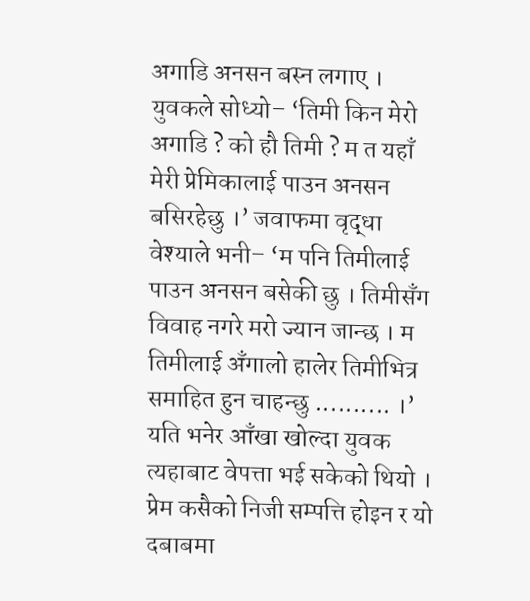अगाडि अनसन बस्न लगाए ।
युवकले सोध्यो– ‘तिमी किन मेरो अगाडि ? को हौ तिमी ? म त यहाँ मेरी प्रेमिकालाई पाउन अनसन बसिरहेछु ।’ जवाफमा वृद्धा वेश्याले भनी– ‘म पनि तिमीलाई पाउन अनसन बसेकी छु । तिमीसँग विवाह नगरे मरो ज्यान जान्छ । म तिमीलाई अँगालो हालेर तिमीभित्र समाहित हुन चाहन्छु .......... ।’ यति भनेर आँखा खोल्दा युवक त्यहाबाट वेपत्ता भई सकेको थियो ।
प्रेम कसैको निजी सम्पत्ति होइन र यो दबाबमा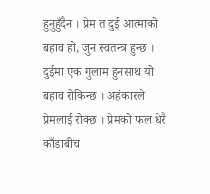हुनुहुँदैन । प्रेम त दुई आत्माको बहाव हो, जुन स्वतन्त्र हुन्छ । दुईमा एक गुलाम हुनसाथ यो बहाव रोकिन्छ । अहंकारले प्रेमलाई रोक्छ । प्रेमको फल धेरै काँडाबीच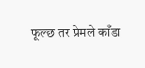फूल्छ तर प्रेमले काँडा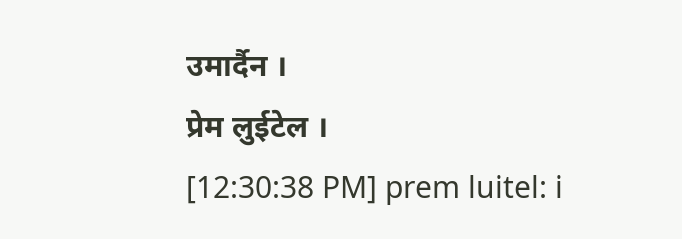उमार्दैन ।
प्रेम लुईटेल ।
[12:30:38 PM] prem luitel: i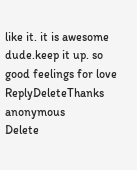like it. it is awesome dude.keep it up. so good feelings for love
ReplyDeleteThanks anonymous
Delete